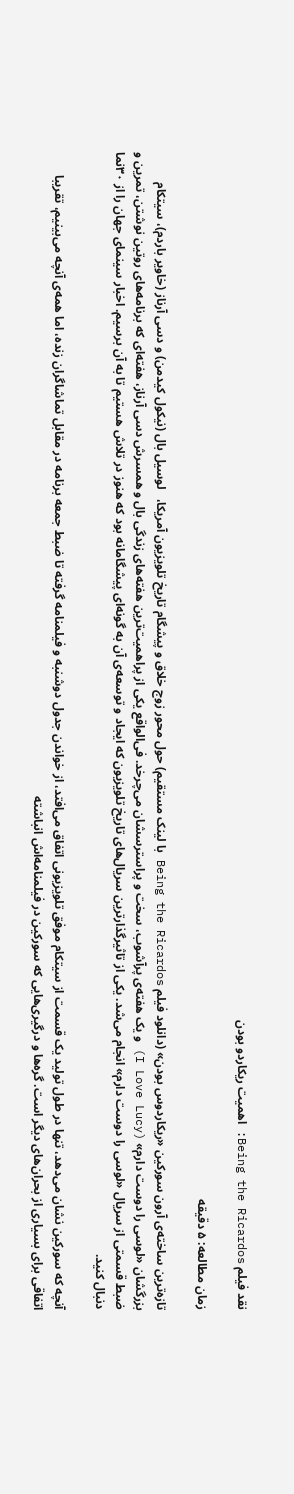نقد فیلم Being the Ricardos: اهمیت ریکاردو بودن

زمان مطالعه: ۵ دقیقه

تازه‌ترین ساخته‌ی آرون سورکین «ریکاردوس بودن» (دانلود فیلم Being the Ricardos با لینک مستقیم) حول محور زوج خلاق و پیشگام تاریخ تلویزیون آمریکا،   لوسیل بال (نیکول کیدمن) و دسی آرناز (خاویر باردم)، سیتکام بزرگشان «لوسی را دوست دارم» (I Love Lucy) و یک هفته‌ی پرآشوب، سخت و پراسترسشان می‌چرخد. فی‌الواقع یکی از پراهمیت‌ترین هفته‌های زندگی بال و همسرش دسی آرناز، هفته‌ای که برنامه‌های روتین نوشتن، تمرین و ضبط قسمتی از سریال «لوسی را دوست دارم» انجام می‌شد. یکی از تاثیرگذارترین سریال‌های تاریخ تلویزیون که ایجاد و توسعه‌ی آن به گونه‌ای پیشگامانه بود که هنوز در تلاش هستیم تا به آن برسیم. اخبار سینمای جهان را از ۳۰نما دنبال کنید.

آنچه که سورکین نشان می‌دهد، تنها در طول تولید یک قسمت از سیتکام موفق تلویزیونی اتفاق می‌افتد، از خواندن جدول دوشنبه و فیلمنامه گرفته تا ضبط جمعه برنامه در مقابل تماشاگران زنده، اما همه‌ی آنچه می‌بینیم، تقریبا اتفاقی برای بسیاری از بحران‌های دیگر است. گره‌ها و درگیری‌هایی که سورکین در فیلمنامه‌اش انباشته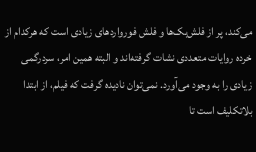می‌کند، پر از فلش‌بک‌ها و فلش فورواردهای زیادی است که هرکدام از خرده روایات متعددی نشات گرفته‌اند و البته همین امر، سردرگمی زیادی را به وجود می‌آورد. نمی‌توان نادیده گرفت که فیلم، از ابتدا بلاتکلیف است تا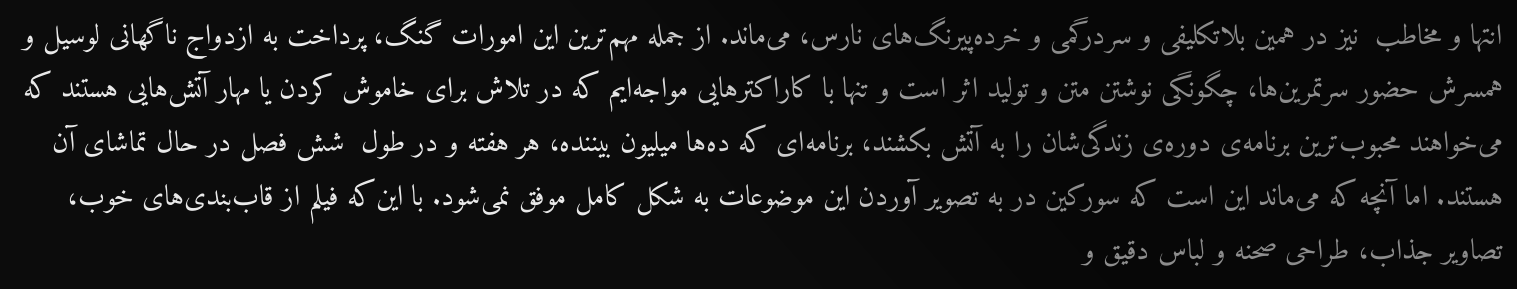انتها و مخاطب  نیز در همین بلاتکلیفی و سردرگمی و خرده‌پیرنگ‌های نارس، می‌ماند. از جمله مهم‌ترین این امورات گنگ، پرداخت به ازدواج ناگهانی لوسیل و همسرش حضور سرتمرین‌ها، چگونگی نوشتن متن و تولید اثر است و تنها با کاراکترهایی مواجه‌ایم که در تلاش برای خاموش کردن یا مهار آتش‌هایی هستند که می‌خواهند محبوب‌ترین برنامه‌ی دوره‌ی زندگی‌شان را به آتش بکشند، برنامه‌ای که ده‌ها میلیون بیننده، هر هفته و در طول  شش‌ فصل در حال تماشای آن هستند. اما آنچه که می‌ماند این است که سورکین در به تصویر آوردن این موضوعات به شکل کامل موفق نمی‌شود. با این‌که فیلم از قاب‌بندی‌های خوب، تصاویر جذاب، طراحی صحنه و لباس دقیق و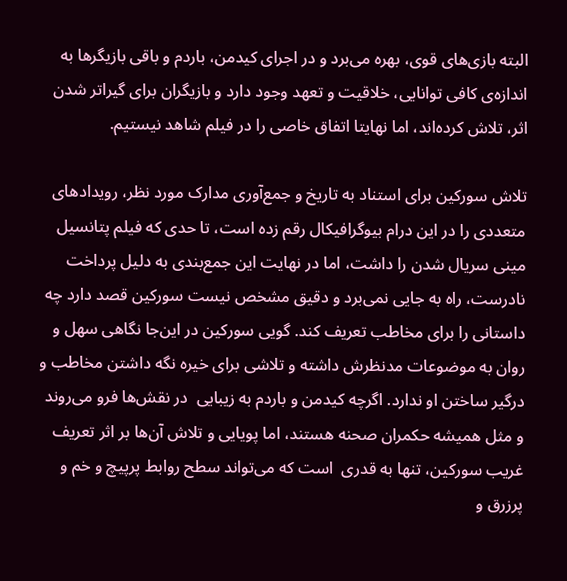البته بازی‌های قوی، بهره می‌برد و در اجرای کیدمن، باردم و باقی بازیگرها به اندازه‌ی کافی توانایی، خلاقیت و تعهد وجود دارد و بازیگران برای گیراتر شدن اثر، تلاش کرده‌اند، اما نهایتا اتفاق خاصی را در فیلم شاهد نیستیم.

تلاش سورکین برای استناد به تاریخ و جمع‌آوری مدارک مورد نظر، رویدادهای متعددی را در این درام بیوگرافیکال رقم زده است، تا حدی که فیلم پتانسیل مینی سریال شدن را داشت، اما در نهایت این جمع‌بندی به دلیل پرداخت نادرست، راه به جایی نمی‌برد و دقیق مشخص نیست سورکین قصد دارد چه داستانی را برای مخاطب تعریف کند. گویی سورکین در این‌جا نگاهی سهل و روان به موضوعات مدنظرش داشته و تلاشی برای خیره نگه داشتن مخاطب و درگیر ساختن او ندارد. اگرچه کیدمن و باردم به زیبایی  در نقش‌ها فرو می‌روند و مثل همیشه حکمران صحنه هستند، اما پویایی و تلاش آن‌ها بر اثر تعریف غریب سورکین، تنها به قدری  است که می‌تواند سطح روابط پرپیچ و خم و پرزرق و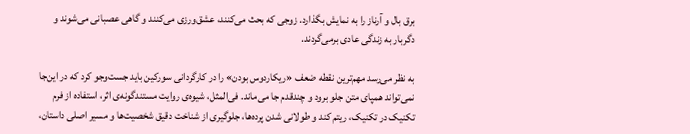برق بال و آرناز را به نمایش بگذارد. زوجی که بحث می‌کنند، عشق‌ورزی می‌کنند و گاهی عصبانی می‌شوند و دگربار به زندگی عادی برمی‌گردند.

به نظر می‌رسد مهم‌ترین نقطه ضعف «ریکاردوس بودن» را در کارگردانی سورکین باید جست‌‌وجو کرد که در این‌جا نمی‌تواند همپای متن جلو برود و چندقدم جا می‌ماند. فی‌المثل، شیوه‌ی روایت‌ مستندگونه‌ی اثر، استفاده از فرم تکنیک در تکنیک، ریتم کند و طولانی شدن پرده‌ها، جلوگیری از شناخت دقیق شخصیت‌ها و مسیر اصلی داستان،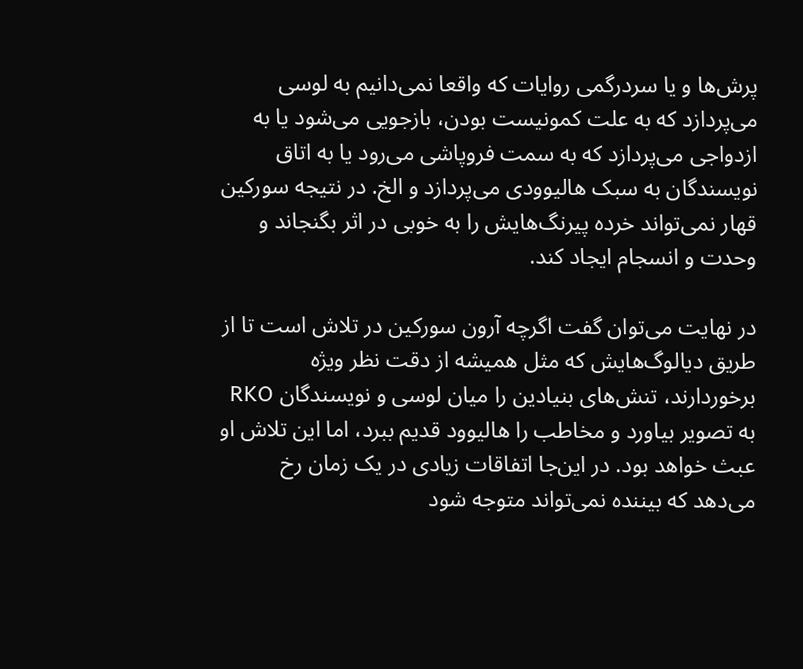پرش‌ها و یا سردرگمی روایات که واقعا نمی‌دانیم به لوسی می‌پردازد که به علت کمونیست بودن، بازجویی می‌شود یا به ازدواجی می‌پردازد که به سمت فروپاشی می‌رود یا به اتاق نویسندگان به سبک هالیوودی می‌پردازد و الخ. در نتیجه سورکین قهار نمی‌تواند خرده پیرنگ‌هایش را به خوبی در اثر بگنجاند و وحدت و انسجام ایجاد کند.

در نهایت می‌توان گفت اگرچه آرون سورکین در تلاش است تا از طریق دیالوگ‌هایش که مثل همیشه از دقت نظر ویژه برخوردارند، تنش‌های بنیادین را میان لوسی و نویسندگان RKO به تصویر بیاورد و مخاطب را هالیوود قدیم ببرد، اما این تلاش او عبث خواهد بود. در این‌جا اتفاقات زیادی در یک زمان رخ می‌دهد که بیننده نمی‌تواند متوجه شود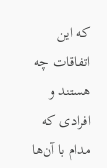که این اتفاقات چه هستند و افرادی که مدام با آن‌ها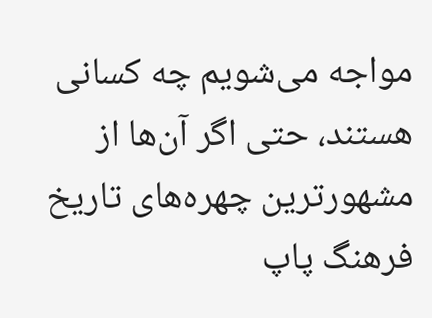مواجه می‌شویم چه کسانی هستند، حتی اگر آن‌ها از مشهورترین چهره‌های تاریخ فرهنگ پاپ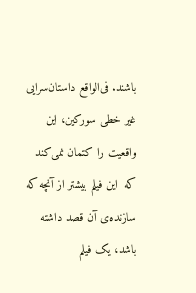باشند. فی‌الواقع داستان‌سرایی غیر خطی سورکین، این واقعیت را کتمان نمی‌کند که  این فیلم بیشتر از آنچه که سازنده‌ی آن قصد داشته باشد، یک فیلم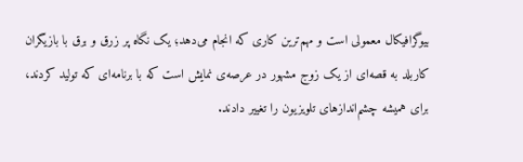بیوگرافیکال معمولی است و مهم‌ترین کاری که انجام می‌دهد؛ یک نگاه پر زرق و برق با بازیگران کاربلد به قصه‌ای از یک زوج مشهور در عرصه‌ی نمایش است که با برنامه‌ای که تولید کردند، برای همیشه چشم‌اندازهای تلویزیون را تغییر دادند.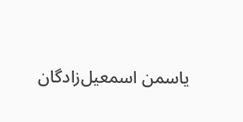یاسمن اسمعیل‌زادگان